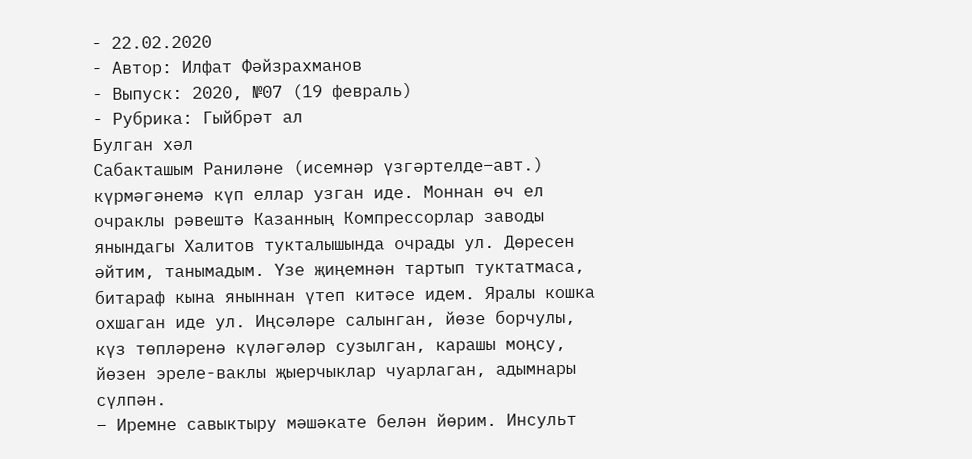- 22.02.2020
- Автор: Илфат Фәйзрахманов
- Выпуск: 2020, №07 (19 февраль)
- Рубрика: Гыйбрәт ал
Булган хәл
Сабакташым Раниләне (исемнәр үзгәртелде–авт.) күрмәгәнемә күп еллар узган иде. Моннан өч ел очраклы рәвештә Казанның Компрессорлар заводы янындагы Халитов тукталышында очрады ул. Дөресен әйтим, танымадым. Үзе җиңемнән тартып туктатмаса, битараф кына яныннан үтеп китәсе идем. Яралы кошка охшаган иде ул. Иңсәләре салынган, йөзе борчулы, күз төпләренә күләгәләр сузылган, карашы моңсу, йөзен эреле-ваклы җыерчыклар чуарлаган, адымнары сүлпән.
– Иремне савыктыру мәшәкате белән йөрим. Инсульт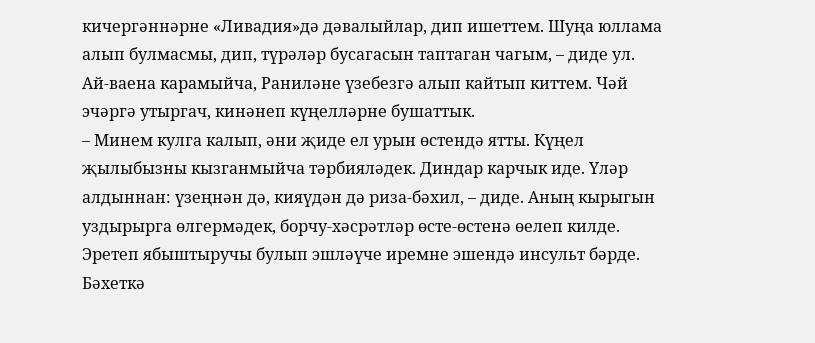кичергәннәрне «Ливадия»дә дәвалыйлар, дип ишеттем. Шуңа юллама алып булмасмы, дип, түрәләр бусагасын таптаган чагым, – диде ул.
Ай-ваена карамыйча, Раниләне үзебезгә алып кайтып киттем. Чәй эчәргә утыргач, кинәнеп күңелләрне бушаттык.
– Минем кулга калып, әни җиде ел урын өстендә ятты. Күңел җылыбызны кызганмыйча тәрбияләдек. Диндар карчык иде. Үләр алдыннан: үзеңнән дә, кияүдән дә риза-бәхил, – диде. Аның кырыгын уздырырга өлгермәдек, борчу-хәсрәтләр өсте-өстенә өелеп килде. Эретеп ябыштыручы булып эшләүче иремне эшендә инсульт бәрде. Бәхеткә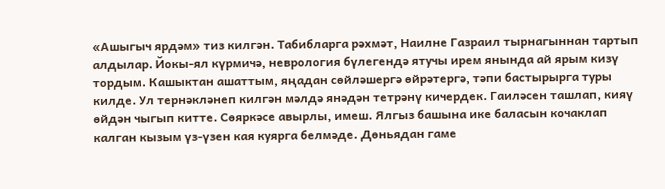«Ашыгыч ярдәм» тиз килгән. Табибларга рәхмәт, Наилне Газраил тырнагыннан тартып алдылар. Йокы-ял күрмичә, неврология бүлегендә ятучы ирем янында ай ярым кизү тордым. Кашыктан ашаттым, яңадан сөйләшергә өйрәтергә, тәпи бастырырга туры килде. Ул тернәкләнеп килгән мәлдә янәдән тетрәнү кичердек. Гаиләсен ташлап, кияү өйдән чыгып китте. Сөяркәсе авырлы, имеш. Ялгыз башына ике баласын кочаклап калган кызым үз-үзен кая куярга белмәде. Дөньядан гаме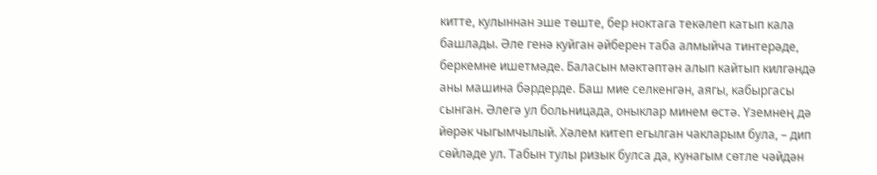китте, кулыннан эше төште, бер ноктага текәлеп катып кала башлады. Әле генә куйган әйберен таба алмыйча тинтерәде, беркемне ишетмәде. Баласын мәктәптән алып кайтып килгәндә аны машина бәрдерде. Баш мие селкенгән, аягы, кабыргасы сынган. Әлегә ул больницада, оныклар минем өстә. Үземнең дә йөрәк чыгымчылый. Хәлем китеп егылган чакларым була, – дип сөйләде ул. Табын тулы ризык булса да, кунагым сөтле чәйдән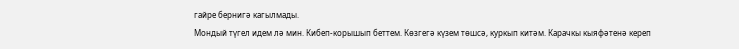гайре бернигә кагылмады.
Мондый түгел идем лә мин. Кибеп-корышып беттем. Көзгегә күзем төшсә, куркып китәм. Карачкы кыяфәтенә кереп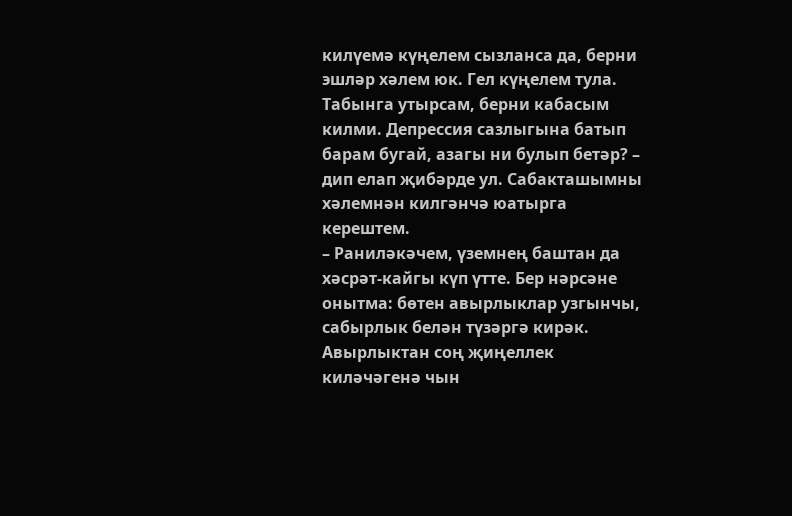килүемә күңелем сызланса да, берни эшләр хәлем юк. Гел күңелем тула. Табынга утырсам, берни кабасым килми. Депрессия сазлыгына батып барам бугай, азагы ни булып бетәр? – дип елап җибәрде ул. Сабакташымны хәлемнән килгәнчә юатырга керештем.
– Раниләкәчем, үземнең баштан да хәсрәт-кайгы күп үтте. Бер нәрсәне онытма: бөтен авырлыклар узгынчы, сабырлык белән түзәргә кирәк. Авырлыктан соң җиңеллек киләчәгенә чын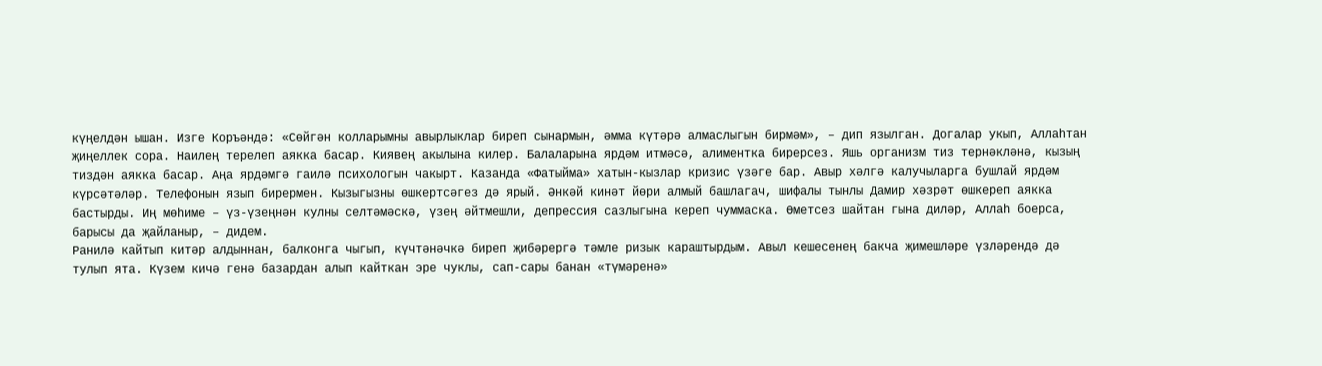күңелдән ышан. Изге Коръәндә: «Сөйгән колларымны авырлыклар биреп сынармын, әмма күтәрә алмаслыгын бирмәм», – дип язылган. Догалар укып, Аллаһтан җиңеллек сора. Наилең терелеп аякка басар. Киявең акылына килер. Балаларына ярдәм итмәсә, алиментка бирерсез. Яшь организм тиз тернәкләнә, кызың тиздән аякка басар. Аңа ярдәмгә гаилә психологын чакырт. Казанда «Фатыйма» хатын-кызлар кризис үзәге бар. Авыр хәлгә калучыларга бушлай ярдәм күрсәтәләр. Телефонын язып бирермен. Кызыгызны өшкертсәгез дә ярый. Әнкәй кинәт йөри алмый башлагач, шифалы тынлы Дамир хәзрәт өшкереп аякка бастырды. Иң мөһиме – үз-үзеңнән кулны селтәмәскә, үзең әйтмешли, депрессия сазлыгына кереп чуммаска. Өметсез шайтан гына диләр, Аллаһ боерса, барысы да җайланыр, – дидем.
Ранилә кайтып китәр алдыннан, балконга чыгып, күчтәнәчкә биреп җибәрергә тәмле ризык караштырдым. Авыл кешесенең бакча җимешләре үзләрендә дә тулып ята. Күзем кичә генә базардан алып кайткан эре чуклы, сап-сары банан «түмәренә»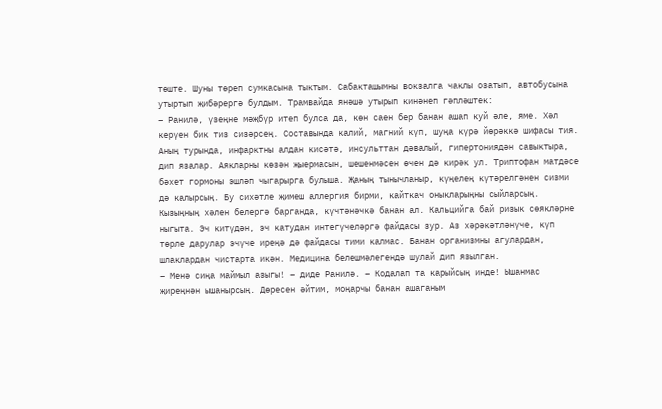төште. Шуны төреп сумкасына тыктым. Сабакташымны вокзалга чаклы озатып, автобусына утыртып җибәрергә булдым. Трамвайда янәшә утырып кинәнеп гәпләштек:
– Ранилә, үзеңне мәҗбүр итеп булса да, көн саен бер банан ашап куй әле, яме. Хәл керүен бик тиз сизәрсең. Составында калий, магний күп, шуңа күрә йөрәккә шифасы тия. Аның турында, инфарктны алдан кисәтә, инсульттан дәвалый, гипертониядән савыктыра, дип язалар. Аякларны көзән җыермасын, шешенмәсен өчен дә кирәк ул. Триптофан матдәсе бәхет гормоны эшләп чыгарырга булыша. Җаның тынычланыр, күңелең күтәрелгәнен сизми дә калырсың. Бу сихәтле җимеш аллергия бирми, кайткач оныкларыңны сыйларсың. Кызыңның хәлен белергә барганда, күчтәнәчкә банан ал. Кальцийга бай ризык сөякләрне ныгыта. Эч китүдән, эч катудан интегүчеләргә файдасы зур. Аз хәрәкәтләнүче, күп төрле дарулар эчүче иреңә дә файдасы тими калмас. Банан организмны агулардан, шлаклардан чистарта икән. Медицина белешмәлегендә шулай дип язылган.
– Менә сиңа маймыл азыгы! – диде Ранилә. – Кодалап та карыйсың инде! Ышанмас җиреңнән ышанырсың. Дөресен әйтим, моңарчы банан ашаганым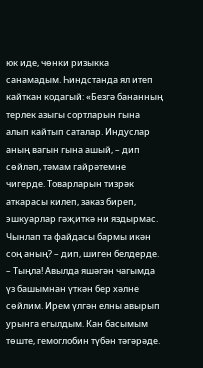юк иде, чөнки ризыкка санамадым. Һиндстанда ял итеп кайткан кодагый: «Безгә бананның терлек азыгы сортларын гына алып кайтып саталар. Индуслар аның вагын гына ашый, – дип сөйләп, тәмам гайрәтемне чигерде. Товарларын тизрәк аткарасы килеп, заказ биреп, эшкуарлар гәҗиткә ни яздырмас. Чынлап та файдасы бармы икән соң аның? – дип, шиген белдерде.
– Тыңла! Авылда яшәгән чагымда үз башымнан үткән бер хәлне сөйлим. Ирем үлгән елны авырып урынга егылдым. Кан басымым төште, гемоглобин түбән тәгәрәде.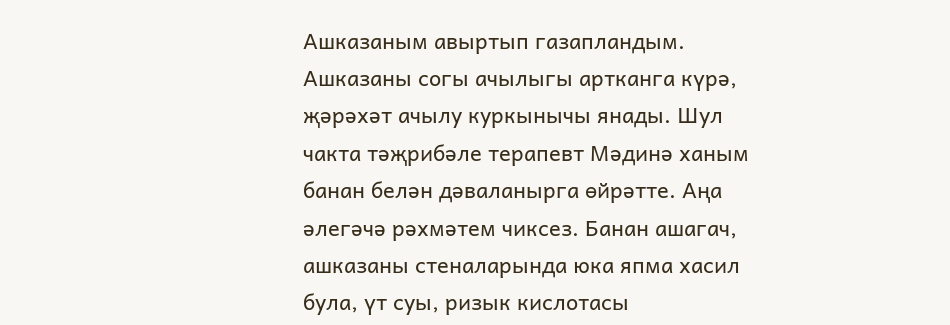Ашказаным авыртып газапландым. Ашказаны согы ачылыгы артканга күрә, җәрәхәт ачылу куркынычы янады. Шул чакта тәҗрибәле терапевт Мәдинә ханым банан белән дәваланырга өйрәтте. Аңа әлегәчә рәхмәтем чиксез. Банан ашагач, ашказаны стеналарында юка япма хасил була, үт суы, ризык кислотасы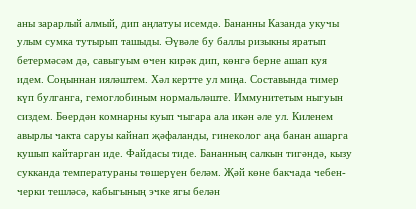аны зарарлый алмый, дип аңлатуы исемдә. Бананны Казанда укучы улым сумка тутырып ташыды. Әүвәле бу баллы ризыкны яратып бетермәсәм дә, савыгуым өчен кирәк дип, көнгә берне ашап куя идем. Соңыннан ияләштем. Хәл кертте ул миңа. Составында тимер күп булганга, гемоглобиным нормальләште. Иммунитетым ныгуын сиздем. Бөердән комнарны куып чыгара ала икән әле ул. Киленем авырлы чакта саруы кайнап җәфаланды, гинеколог аңа банан ашарга кушып кайтарган иде. Файдасы тиде. Бананның салкын тигәндә, кызу сукканда температураны төшерүен беләм. Җәй көне бакчада чебен-черки тешләсә, кабыгының эчке ягы белән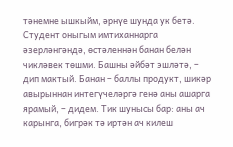тәнемне ышкыйм, әрнүе шунда ук бетә. Студент оныгым имтиханнарга әзерләнгәндә, өстәленнән банан белән чикләвек төшми. Башны әйбәт эшләтә, – дип мактый. Банан – баллы продукт, шикәр авырыннан интегүчеләргә генә аны ашарга ярамый, – дидем. Тик шунысы бар: аны ач карынга, бигрәк тә иртән ач килеш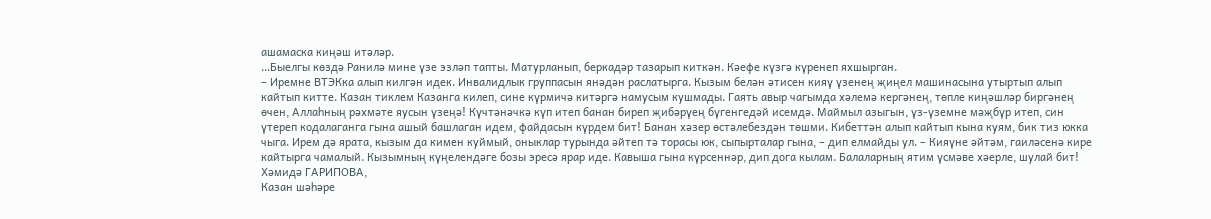ашамаска киңәш итәләр.
…Быелгы көздә Ранилә мине үзе эзләп тапты. Матурланып, беркадәр тазарып киткән. Кәефе күзгә күренеп яхшырган.
– Иремне ВТЭКка алып килгән идек. Инвалидлык группасын янәдән раслатырга. Кызым белән әтисен кияү үзенең җиңел машинасына утыртып алып кайтып китте. Казан тиклем Казанга килеп, сине күрмичә китәргә намусым кушмады. Гаять авыр чагымда хәлемә кергәнең, төпле киңәшләр биргәнең өчен, Аллаһның рәхмәте яусын үзеңә! Күчтәнәчкә күп итеп банан биреп җибәрүең бүгенгедәй исемдә. Маймыл азыгын, үз-үземне мәҗбүр итеп, син үтереп кодалаганга гына ашый башлаган идем, файдасын күрдем бит! Банан хәзер өстәлебездән төшми. Кибеттән алып кайтып кына куям, бик тиз юкка чыга. Ирем дә ярата, кызым да кимен куймый, оныклар турында әйтеп тә торасы юк, сыпырталар гына, – дип елмайды ул. – Кияүне әйтәм, гаиләсенә кире кайтырга чамалый. Кызымның күңелендәге бозы эресә ярар иде. Кавыша гына күрсеннәр, дип дога кылам. Балаларның ятим үсмәве хәерле, шулай бит!
Хәмидә ГАРИПОВА,
Казан шәһәре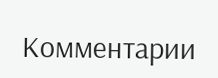Комментарии